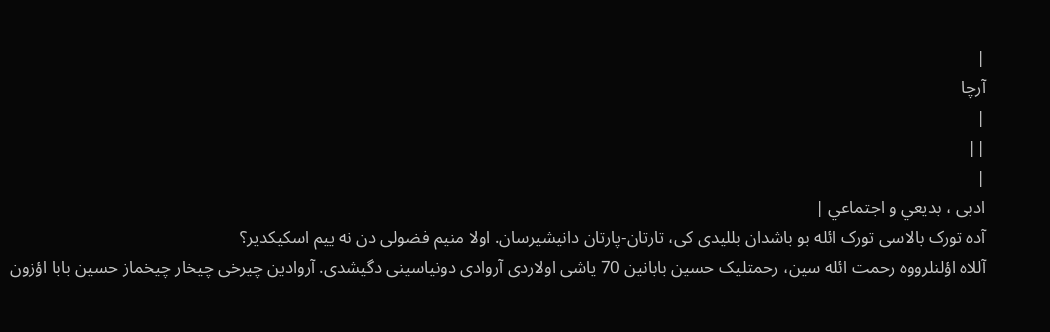|
آرچا
|
||
|
ادبی ، بديعي و اجتماعي |
آده تورک بالاسی تورک ائله بو باشدان بللیدی کی، تارتان-پارتان دانیشیرسان. اولا منیم فضولی دن نه ییم اسکیکدیر؟
آللاه اؤلنلرووه رحمت ائله سین، رحمتلیک حسین بابانین 70 یاشی اولاردی آروادی دونیاسینی دگیشدی. آروادین چیرخی چیخار چیخماز حسین بابا اؤزون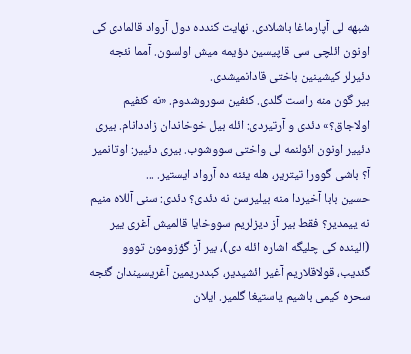شبهه لی آپارماغا باشلادی. نهایت کندده دول آرواد قالمادی کی اونون ائلچی سی قاپیسین دؤیمه میش اولسون. آمما نئجه دئیرلر کیشینین باختی قادانمیشدی.
بیر گون منه راست گلدی. کئفین سوروشدوم. «نه کئفیم اولاجاق؟» دئدی و آرتیردی: ائله بیل خوخاندان زاددانام. بیری دئییر اونون ائولنمه لی واختی سووشوب. بیری دئییر: اوتانمیر آ؟ باشی گوورا تیتریر، هله یئنه ده آرواد ایستیر. ...
حسین بابا آخیردا منه بیلیرسن نه دئدی؟ دئدی: سنی آللاه منیم نه ییمدیر؟ فقط بیر آز دیزلریم سووخایا قالمیش آغری ییر (الینده کی چلیگه اشاره ائله دی)، بیر آز گؤزومون تووو گئدیب، قولاقلاریم آغیر ائشیدیر، کبددریمین آغریسیندان گئجه سحره کیمی باشیم یاستیغا گلمیر. ایلان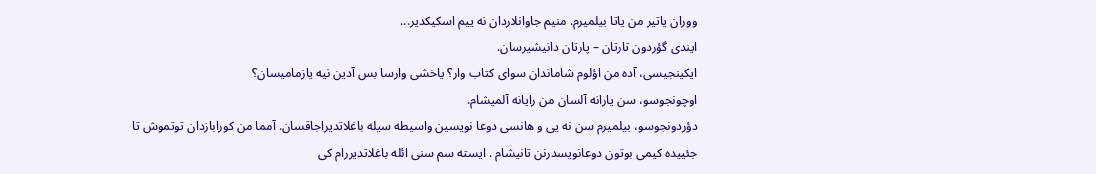ووران یاتیر من یاتا بیلمیرم. منیم جاوانلاردان نه ییم اسکیکدیر...
ایندی گؤردون تارتان – پارتان دانیشیرسان.
ایکینجیسی، آده من اؤلوم شاماندان سوای کتاب وار؟ یاخشی وارسا بس آدین نیه یازمامیسان؟
اوچونجوسو، سن یارانه آلسان من رایانه آلمیشام.
دؤردونجوسو، بیلمیرم سن نه یی و هانسی دوعا نویسین واسیطه سیله باغلاتدیراجاقسان. آمما من کورابازدان توتموش تا جئییده کیمی بوتون دوعانویسدرنن تانیشام . ایسته سم سنی ائله باغلاتدیررام کی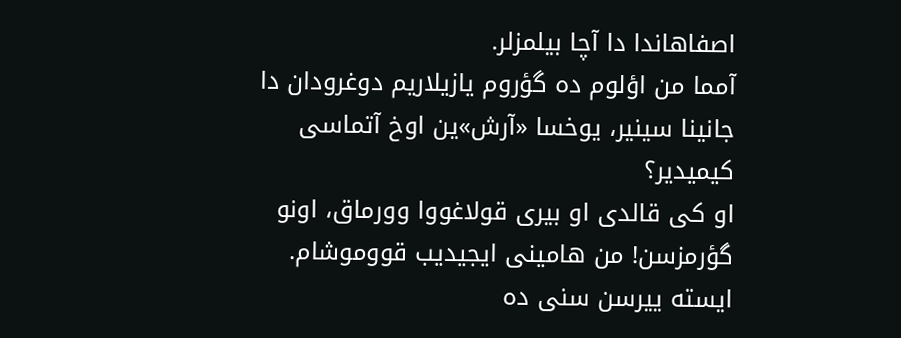اصفاهاندا دا آچا بیلمزلر.
آمما من اؤلوم ده گؤروم یازیلاریم دوغرودان دا جانینا سینیر، یوخسا «آرش»ین اوخ آتماسی کیمیدیر؟
او کی قالدی او بیری قولاغووا وورماق، اونو گؤرمزسن! من هامینی ایجیدیب قووموشام. ایسته ییرسن سنی ده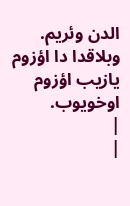الدن وئریم. وبلاقدا دا اؤزوم یازیب اؤزوم اوخویوب.
|
|